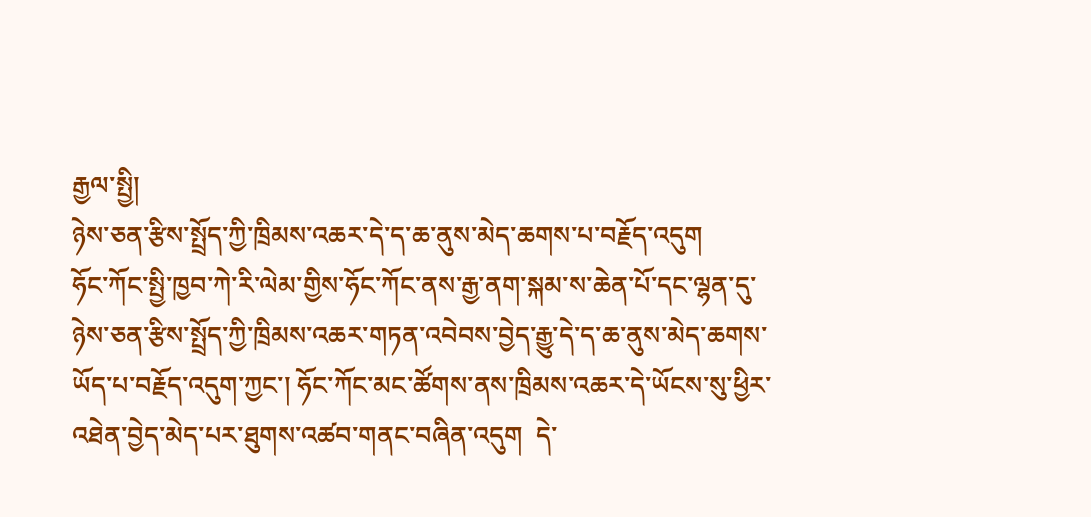རྒྱལ་སྤྱི།
ཉེས་ཅན་རྩིས་སྤྲོད་ཀྱི་ཁྲིམས་འཆར་དེ་ད་ཆ་ནུས་མེད་ཆགས་པ་བརྗོད་འདུག
ཧོང་ཀོང་སྤྱི་ཁྱབ་ཀེ་རི་ལེམ་གྱིས་ཧོང་ཀོང་ནས་རྒྱ་ནག་སྐམ་ས་ཆེན་པོ་དང་ལྷན་དུ་ཉེས་ཅན་རྩིས་སྤྲོད་ཀྱི་ཁྲིམས་འཆར་གཏན་འབེབས་བྱེད་རྒྱུ་དེ་ད་ཆ་ནུས་མེད་ཆགས་ཡོད་པ་བརྗོད་འདུག་ཀྱང་། ཧོང་ཀོང་མང་ཚོགས་ནས་ཁྲིམས་འཆར་དེ་ཡོངས་སུ་ཕྱིར་འཐེན་བྱེད་མེད་པར་ཐུགས་འཚབ་གནང་བཞིན་འདུག  དེ་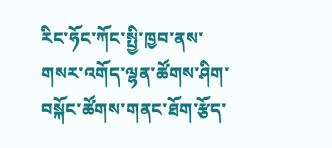རིང་ཧོང་ཀོང་སྤྱི་ཁྱབ་ནས་གསར་འགོད་ལྷན་ཚོགས་ཤིག་བསྐོང་ཚོགས་གནང་ཐོག་རྩོད་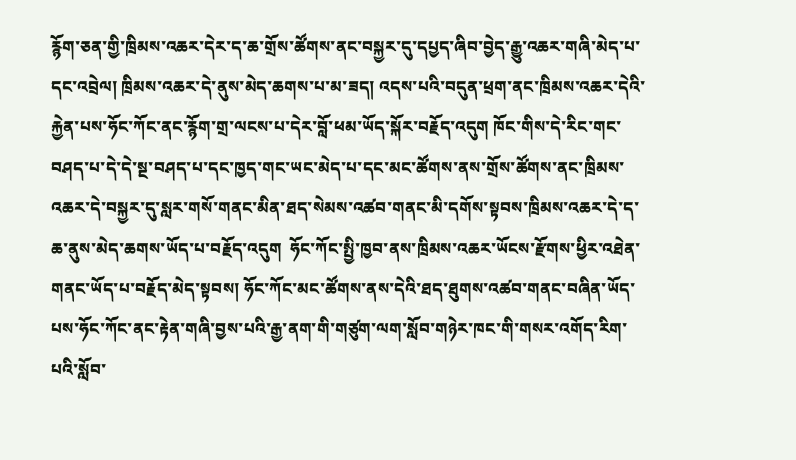རྙོག་ཅན་གྱི་ཁྲིམས་འཆར་དེར་ད་ཆ་གྲོས་ཚོགས་ནང་བསྐྱར་དུ་དཔྱད་ཞིབ་བྱེད་རྒྱུ་འཆར་གཞི་མེད་པ་དང་འབྲེལ། ཁྲིམས་འཆར་དེ་ནུས་མེད་ཆགས་པ་མ་ཟད། འདས་པའི་བདུན་ཕྲག་ནང་ཁྲིམས་འཆར་དེའི་རྐྱེན་པས་ཧོང་ཀོང་ནང་རྙོག་གྲ་ལངས་པ་དེར་བློ་ཕམ་ཡོད་སྐོར་བརྗོད་འདུག ཁོང་གིས་དེ་རིང་གང་བཤད་པ་དེ་དེ་སྔ་བཤད་པ་དང་ཁྱད་གང་ཡང་མེད་པ་དང་མང་ཚོགས་ནས་གྲོས་ཚོགས་ནང་ཁྲིམས་འཆར་དེ་བསྐྱར་དུ་སླར་གསོ་གནང་མིན་ཐད་སེམས་འཚབ་གནང་མི་དགོས་སྟབས་ཁྲིམས་འཆར་དེ་ད་ཆ་ནུས་མེད་ཆགས་ཡོད་པ་བརྗོད་འདུག  ཧོང་ཀོང་སྤྱི་ཁྱབ་ནས་ཁྲིམས་འཆར་ཡོངས་རྫོགས་ཕྱིར་འཐེན་གནང་ཡོད་པ་བརྗོད་མེད་སྟབས། ཧོང་ཀོང་མང་ཚོགས་ནས་དེའི་ཐད་ཐུགས་འཚབ་གནང་བཞིན་ཡོད་པས་ཧོང་ཀོང་ནང་རྟེན་གཞི་བྱས་པའི་རྒྱ་ནག་གི་གཙུག་ལག་སློབ་གཉེར་ཁང་གི་གསར་འགོད་རིག་པའི་སློབ་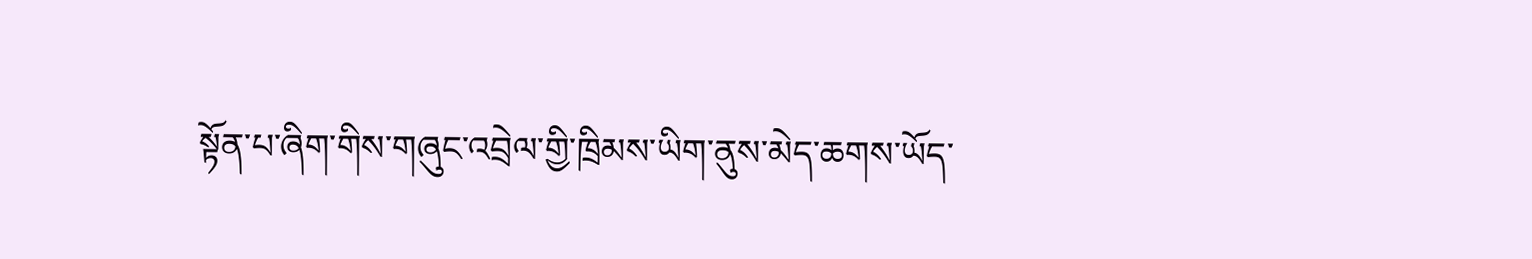སྟོན་པ་ཞིག་གིས་གཞུང་འབྲེལ་གྱི་ཁྲིམས་ཡིག་ནུས་མེད་ཆགས་ཡོད་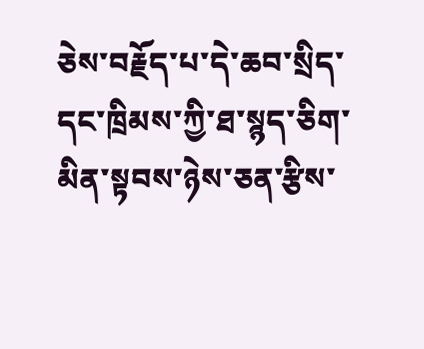ཅེས་བརྗོད་པ་དེ་ཆབ་སྲིད་དང་ཁྲིམས་ཀྱི་ཐ་སྙད་ཅིག་མིན་སྟབས་ཉེས་ཅན་རྩིས་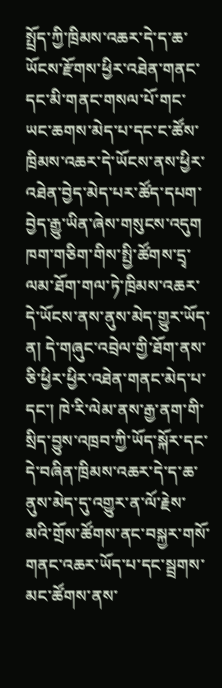སྤྲོད་ཀྱི་ཁྲིམས་འཆར་དེ་ད་ཆ་ཡོངས་རྫོགས་ཕྱིར་འཐེན་གནང་དང་མི་གནང་གསལ་པོ་གང་ཡང་ཆགས་མེད་པ་དང་ང་ཚོས་ཁྲིམས་འཆར་དེ་ཡོངས་ནས་ཕྱིར་འཐེན་བྱེད་མེད་པར་ཚོད་དཔག་བྱེད་རྒྱུ་ཡིན་ཞེས་གསུངས་འདུག ཁག་གཅིག་གིས་སྤྱི་ཚོགས་དྲྭ་ལམ་ཐོག་གལ་ཏེ་ཁྲིམས་འཆར་དེ་ཡོངས་ནས་ནུས་མེད་གྱུར་ཡོད་ན། དེ་གཞུང་འབྲེལ་གྱི་ཐོག་ནས་ཅི་ཕྱིར་ཕྱིར་འཐེན་གནང་མེད་པ་དང་། ཁེ་རི་ལེམ་ནས་རྒྱ་ནག་གི་སྲིད་བྱུས་འཁྲབ་ཀྱི་ཡོད་སྐོར་དང་དེ་བཞིན་ཁྲིམས་འཆར་དེ་ད་ཆ་ནུས་མེད་དུ་འགྱུར་ན་ལོ་རྗེས་མའི་གྲོས་ཚོགས་ནང་བསྐྱར་གསོ་གནང་འཆར་ཡོད་པ་དང་སྦྲགས་མང་ཚོགས་ནས་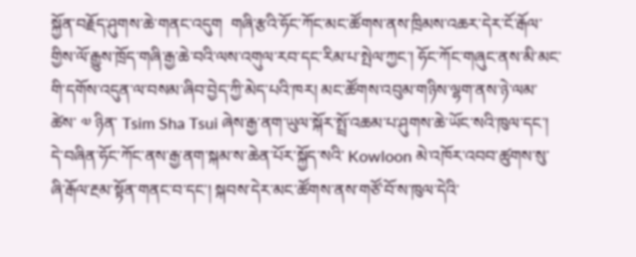སྐྱོན་བརྗོད་ཤུགས་ཆེ་གནང་འདུག  གཞི་རྩའི་ཧོང་ཀོང་མང་ཚོགས་ནས་ཁྲིམས་འཆར་དེར་ངོ་རྒོལ་གྱིས་ལོ་རྒྱུས་ཁྲོད་གཞི་རྒྱ་ཆེ་བའི་ལས་འགུལ་རབ་དང་རིམ་པ་སྤེལ་ཀྱང་། ཧོང་ཀོང་གཞུང་ནས་མི་མང་གི་དགོས་འདུན་ལ་བསམ་ཞིབ་བྱེད་ཀྱི་མེད་པའི་ཁར། མང་ཚོགས་འབུམ་གཉིས་ལྷག་ནས་ཉེ་ལམ་ཚེས་ ༧ ཉིན་ Tsim Sha Tsui ཞེས་རྒྱ་ནག་ཡུལ་སྐོར་སྤྲོ་འཆམ་པ་ཤུགས་ཆེ་ཡོང་སའི་ཁུལ་དང་། དེ་བཞིན་ཧོང་ཀོང་ནས་རྒྱ་ནག་སྐམ་ས་ཆེན་པོར་སྐྱོད་སའི་ Kowloon མེ་འཁོར་འབབ་ཚུགས་སུ་ཞི་རྒོལ་རྔམ་སྟོན་གནང་བ་དང་། སྐབས་དེར་མང་ཚོགས་ནས་གཙོ་བོ་ས་ཁུལ་དེའི་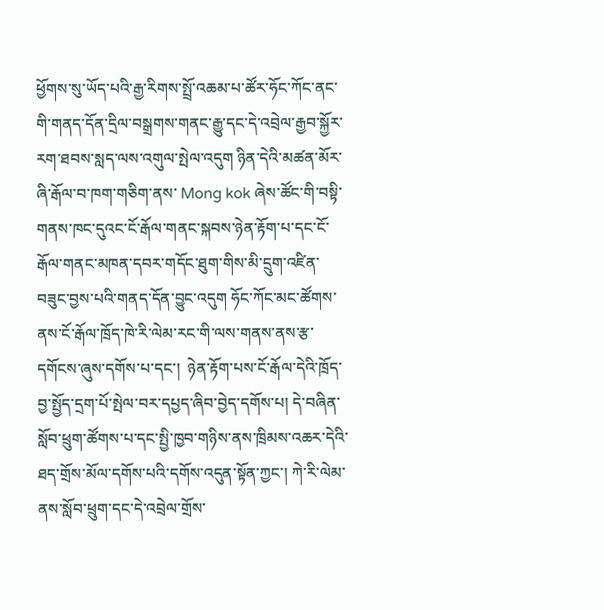ཕྱོགས་སུ་ཡོད་པའི་རྒྱ་རིགས་སྤྲོ་འཆམ་པ་ཚོར་ཧོང་ཀོང་ནང་གི་གནད་དོན་དྲིལ་བསྒྲགས་གནང་རྒྱུ་དང་དེ་འབྲེལ་རྒྱབ་སྐྱོར་རག་ཐབས་སླད་ལས་འགུལ་སྤེལ་འདུག ཉིན་དེའི་མཚན་མོར་ཞི་རྒོལ་བ་ཁག་གཅིག་ནས་ Mong kok ཞེས་ཚོང་གི་བསྟི་གནས་ཁང་དུའང་ངོ་རྒོལ་གནང་སྐབས་ཉེན་རྟོག་པ་དང་ངོ་རྒོལ་གནང་མཁན་དབར་གདོང་ཐུག་གིས་མི་དྲུག་འཛིན་བཟུང་བྱས་པའི་གནད་དོན་བྱུང་འདུག ཧོང་ཀོང་མང་ཚོགས་ནས་ངོ་རྒོལ་ཁྲོད་ཁེ་རི་ལེམ་རང་གི་ལས་གནས་ནས་རྩ་དགོངས་ཞུས་དགོས་པ་དང་།  ཉེན་རྟོག་པས་ངོ་རྒོལ་དེའི་ཁྲོད་བྱ་སྤྱོད་དྲག་པོ་སྤེལ་བར་དཔྱད་ཞིབ་བྱེད་དགོས་པ། དེ་བཞིན་སློབ་ཕྲུག་ཚོགས་པ་དང་སྤྱི་ཁྱབ་གཉིས་ནས་ཁྲིམས་འཆར་དེའི་ཐད་གྲོས་མོལ་དགོས་པའི་དགོས་འདུན་སྟོན་ཀྱང་། ཀེ་རི་ལེམ་ནས་སློབ་ཕྲུག་དང་དེ་འབྲེལ་གྲོས་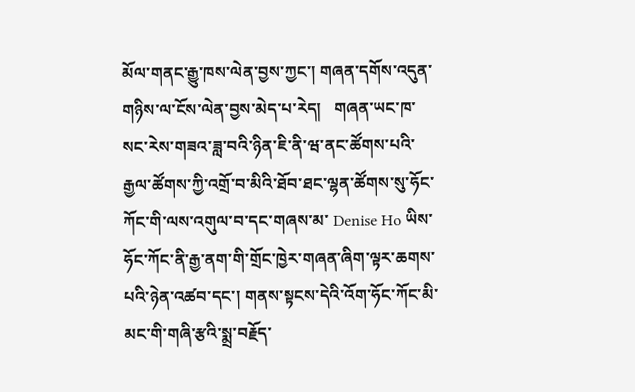མོལ་གནང་རྒྱུ་ཁས་ལེན་བྱས་ཀྱང་། གཞན་དགོས་འདུན་གཉིས་ལ་ངོས་ལེན་བྱས་མེད་པ་རེད།   གཞན་ཡང་ཁ་སང་རེས་གཟའ་ཟླ་བའི་ཉིན་ཇི་ནི་ཝ་ནང་ཚོགས་པའི་རྒྱལ་ཚོགས་ཀྱི་འགྲོ་བ་མིའི་ཐོབ་ཐང་ལྷན་ཚོགས་སུ་ཧོང་ཀོང་གི་ལས་འགུལ་བ་དང་གཞས་མ་ Denise Ho ཡིས་ཧོང་ཀོང་ནི་རྒྱ་ནག་གི་གྲོང་ཁྱེར་གཞན་ཞིག་ལྟར་ཆགས་པའི་ཉེན་འཚབ་དང་། གནས་སྟངས་དེའི་འོག་ཧོང་ཀོང་མི་མང་གི་གཞི་རྩའི་སྨྲ་བརྗོད་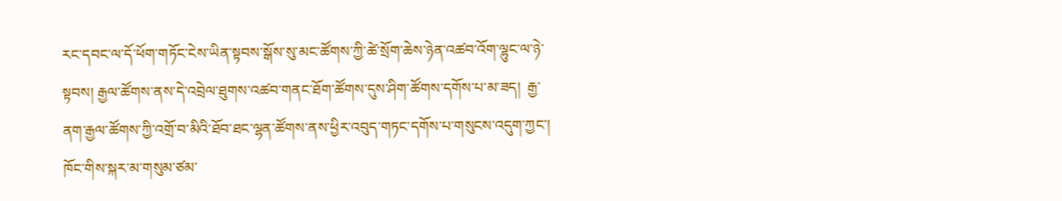རང་དབང་ལ་དོ་ཕོག་གཏོང་ངེས་ཡིན་སྟབས་སྒོས་སུ་མང་ཚོགས་ཀྱི་ཚེ་སྲོག་ཆེས་ཉེན་འཚབ་འོག་ལྷུང་ལ་ཉེ་སྟབས། རྒྱལ་ཚོགས་ནས་དེ་འབྲེལ་ཐུགས་འཚབ་གནང་ཐོག་ཚོགས་དུས་ཤིག་ཚོགས་དགོས་པ་མ་ཟད།  རྒྱ་ནག་རྒྱལ་ཚོགས་ཀྱི་འགྲོ་བ་མིའི་ཐོབ་ཐང་ལྷན་ཚོགས་ནས་ཕྱིར་འབུད་གཏང་དགོས་པ་གསུངས་འདུག་ཀྱང་། ཁོང་གིས་སྐར་མ་གསུམ་ཙམ་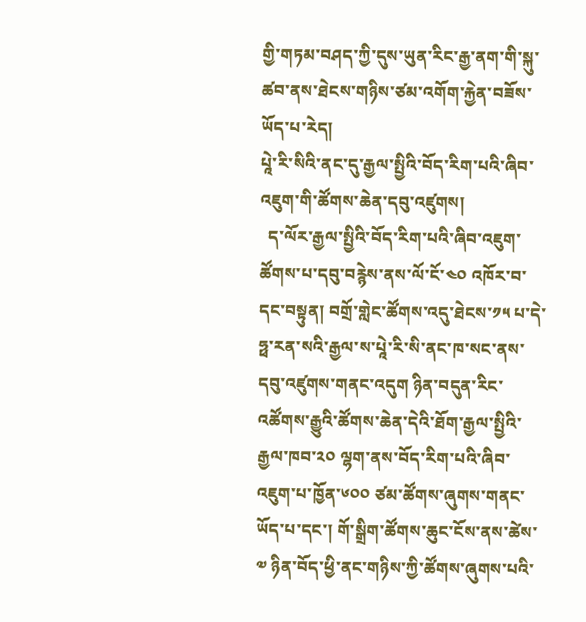གྱི་གཏམ་བཤད་ཀྱི་དུས་ཡུན་རིང་རྒྱ་ནག་གི་སྐུ་ཚབ་ནས་ཐེངས་གཉིས་ཙམ་འགོག་རྐྱེན་བཟོས་ཡོད་པ་རེད།
པཱེ་རི་སིའི་ནང་དུ་རྒྱལ་སྤྱིའི་བོད་རིག་པའི་ཞིབ་འཇུག་གི་ཚོགས་ཆེན་དབུ་འཛུགས།
  ད་ལོར་རྒྱལ་སྤྱིའི་བོད་རིག་པའི་ཞིབ་འཇུག་ཚོགས་པ་དབུ་བརྙེས་ནས་ལོ་ངོ་༤༠ འཁོར་བ་དང་བསྟུན། བགྲོ་གླེང་ཚོགས་འདུ་ཐེངས་༡༥ པ་དེ་ཧྥ་རན་སའི་རྒྱལ་ས་པཱེ་རི་སི་ནང་ཁ་སང་ནས་དབུ་འཛུགས་གནང་འདུག ཉིན་བདུན་རིང་འཚོགས་རྒྱུའི་ཚོགས་ཆེན་དེའི་ཐོག་རྒྱལ་སྤྱིའི་རྒྱལ་ཁབ་༢༠ ལྷག་ནས་བོད་རིག་པའི་ཞིབ་འཇུག་པ་ཁྱོན་༦༠༠ ཙམ་ཚོགས་ཞུགས་གནང་ཡོད་པ་དང་། གོ་སྒྲིག་ཚོགས་ཆུང་ངོས་ནས་ཚེས་ ༧ ཉིན་བོད་ཕྱི་ནང་གཉིས་ཀྱི་ཚོགས་ཞུགས་པའི་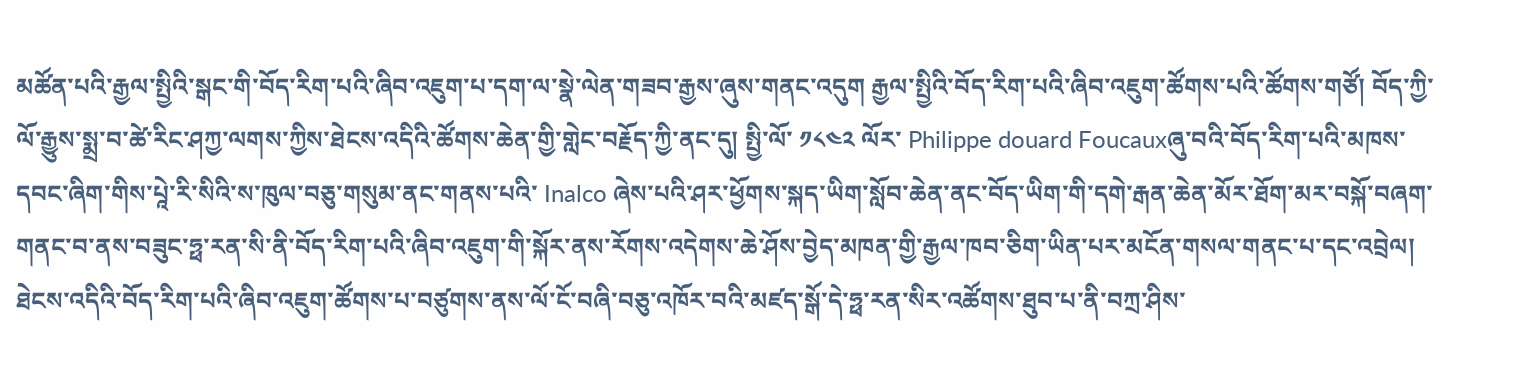མཚོན་པའི་རྒྱལ་སྤྱིའི་སྒང་གི་བོད་རིག་པའི་ཞིབ་འཇུག་པ་དག་ལ་སྣེ་ལེན་གཟབ་རྒྱས་ཞུས་གནང་འདུག རྒྱལ་སྤྱིའི་བོད་རིག་པའི་ཞིབ་འཇུག་ཚོགས་པའི་ཚོགས་གཙོ། བོད་ཀྱི་ལོ་རྒྱུས་སྨྲ་བ་ཚེ་རིང་ཤཀྱ་ལགས་ཀྱིས་ཐེངས་འདིའི་ཚོགས་ཆེན་གྱི་གླེང་བརྗོད་ཀྱི་ནང་དུ། སྤྱི་ལོ་ ༡༨༤༢ ལོར་ Philippe douard Foucauxཞུ་བའི་བོད་རིག་པའི་མཁས་དབང་ཞིག་གིས་པཱེ་རི་སིའི་ས་ཁུལ་བཅུ་གསུམ་ནང་གནས་པའི་ Inalco ཞེས་པའི་ཤར་ཕྱོགས་སྐད་ཡིག་སློབ་ཆེན་ནང་བོད་ཡིག་གི་དགེ་རྒན་ཆེན་མོར་ཐོག་མར་བསྐོ་བཞག་གནང་བ་ནས་བཟུང་ཧྥ་རན་སི་ནི་བོད་རིག་པའི་ཞིབ་འཇུག་གི་སྐོར་ནས་རོགས་འདེགས་ཆེ་ཤོས་བྱེད་མཁན་གྱི་རྒྱལ་ཁབ་ཅིག་ཡིན་པར་མངོན་གསལ་གནང་པ་དང་འབྲེལ། ཐེངས་འདིའི་བོད་རིག་པའི་ཞིབ་འཇུག་ཚོགས་པ་བཙུགས་ནས་ལོ་ངོ་བཞི་བཅུ་འཁོར་བའི་མཛད་སྒོ་དེ་ཧྥ་རན་སིར་འཚོགས་ཐུབ་པ་ནི་བཀྲ་ཤིས་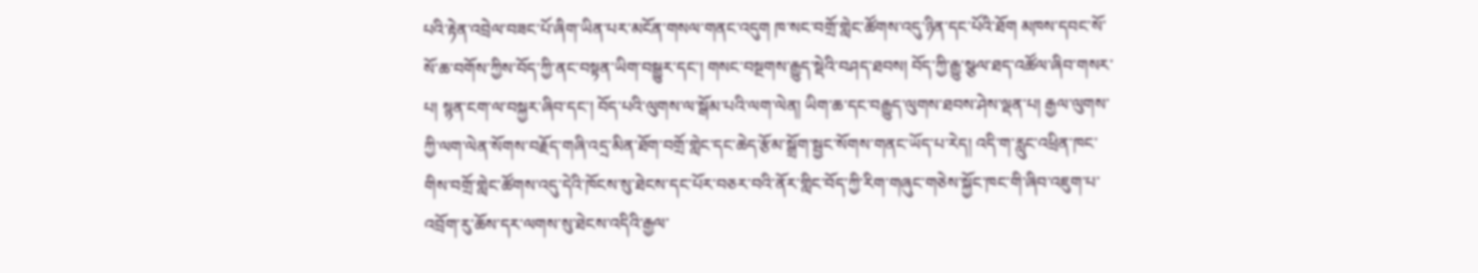པའི་རྟེན་འབྲེལ་བཟང་པོ་ཞིག་ཡིན་པར་མངོན་གསལ་གནང་འདུག ཁ་སང་བགྲོ་གླེང་ཚོགས་འདུ་ཉིན་དང་པོའི་ཐོག མཁས་དབང་སོ་སོ་ཆ་བགོས་ཀྱིས་བོད་ཀྱི་ནང་བསྟན་ཡིག་བསྒྱུར་དང་། གསང་བསྔགས་རྒྱུད་སྡེའི་བཤད་ཐབས། བོད་ཀྱི་རྒྱུ་སྩལ་ཐད་འཚོལ་ཞིབ་གསར་པ། སྙན་ངག་ལ་བསྐྱར་ཞིབ་དང་། བོད་པའི་ལུགས་ལ་སྒོམ་པའི་ལག་ལེན། ཡིག་ཆ་དང་བརྒྱུད་ལུགས་ཐབས་ཤེས་ལྡན་པ། རྒྱལ་ལུགས་ཀྱི་ལག་ལེན་སོགས་བརྗོད་གཞི་འདྲ་མིན་ཐོག་བགྲོ་གླེང་དང་ཆེད་རྩོམ་སྒྲོག་སྦྱང་སོགས་གནང་ཡོད་པ་རེད། འདི་ག་རླུང་འཕྲིན་ཁང་གིས་བགྲོ་གླེང་ཚོགས་འདུ་དེའི་ཁོངས་སུ་ཐེངས་དང་པོར་བཅར་བའི་ནོར་གླིང་བོད་ཀྱི་རིག་གཞུང་གཅེས་སྐྱོང་ཁང་གི་ཞིབ་འཇུག་པ་འབྲོག་རུ་ཆོས་དར་ལགས་སུ་ཐེངས་འདིའི་རྒྱལ་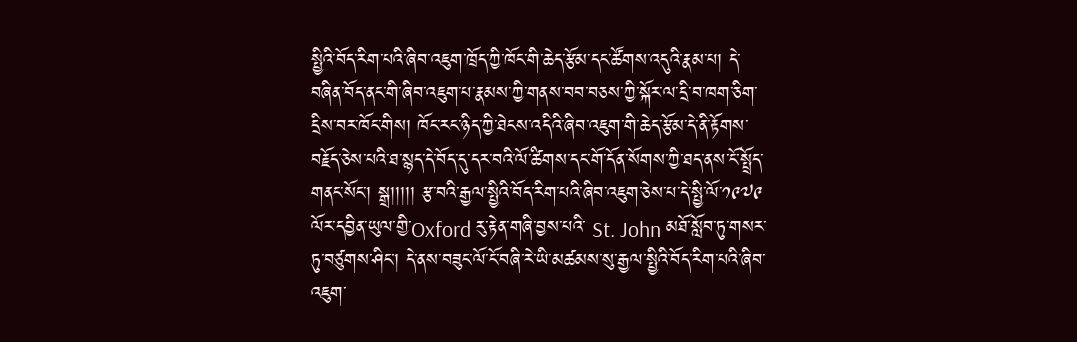སྤྱིའི་བོད་རིག་པའི་ཞིབ་འཇུག་ཁྲོད་ཀྱི་ཁོང་གི་ཆེད་རྩོམ་དང་ཚོགས་འདུའི་རྣམ་པ། དེ་བཞིན་བོད་ནང་གི་ཞིབ་འཇུག་པ་རྣམས་ཀྱི་གནས་བབ་བཅས་ཀྱི་སྐོར་ལ་དྲི་བ་ཁག་ཅིག་དྲིས་བར་ཁོང་གིས། ཁོང་རང་ཉིད་ཀྱི་ཐེངས་འདིའི་ཞིབ་འཇུག་གི་ཆེད་རྩོམ་དེ་ནི་རྟོགས་བརྗོད་ཅེས་པའི་ཐ་སྙད་དེ་བོད་དུ་དར་བའི་ལོ་ཚིགས་དང་གོ་དོན་སོགས་ཀྱི་ཐད་ནས་ངོ་སྤྲོད་གནང་སོང་། སྒྲ།།།།། རྩ་བའི་རྒྱལ་སྤྱིའི་བོད་རིག་པའི་ཞིབ་འཇུག་ཅེས་པ་དེ་སྤྱི་ལོ་༡༩༧༩ ལོར་དབྱིན་ཡུལ་གྱི་Oxford རུ་རྟེན་གཞི་བྱས་པའི་ St. John མཐོ་སློབ་ཏུ་གསར་ཏུ་བཙུགས་ཤིང་། དེ་ནས་བཟུང་ལོ་ངོ་བཞི་རེ་ཡི་མཚམས་སུ་རྒྱལ་སྤྱིའི་བོད་རིག་པའི་ཞིབ་འཇུག་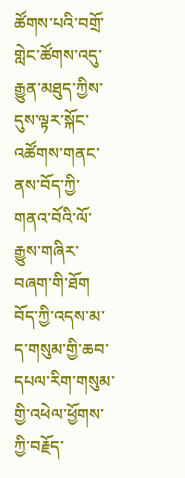ཚོགས་པའི་བགྲོ་གླེང་ཚོགས་འདུ་རྒྱུན་མཐུད་ཀྱིས་དུས་ལྟར་སྐོང་འཚོགས་གནང་ནས་བོད་ཀྱི་གནའ་བོའི་ལོ་རྒྱུས་གཞིར་བཞག་གི་ཐོག བོད་ཀྱི་འདས་མ་ད་གསུམ་གྱི་ཆབ་དཔལ་རིག་གསུམ་གྱི་འཕེལ་ཕྱོགས་ཀྱི་བརྗོད་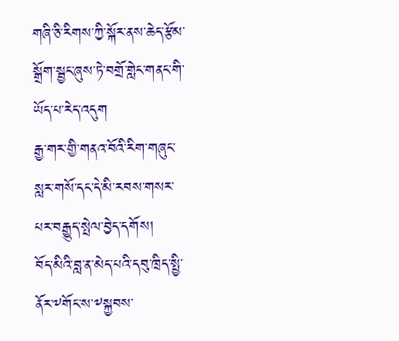གཞི་ཅི་རིགས་ཀྱི་སྐོར་ནས་ཆེད་རྩོམ་སྒྲོག་སྦྱང་ཞུས་ཏེ་བགྲོ་གླེང་གནང་གི་ཡོད་པ་རེད་འདུག
རྒྱ་གར་གྱི་གནའ་བོའི་རིག་གཞུང་སླར་གསོ་དང་དེ་མི་རབས་གསར་པར་བརྒྱུད་སྤེལ་བྱེད་དགོས།
བོད་མིའི་བླ་ན་མེད་པའི་དབུ་ཁྲིད་སྤྱི་ནོར་༸གོང་ས་༸སྐྱབས་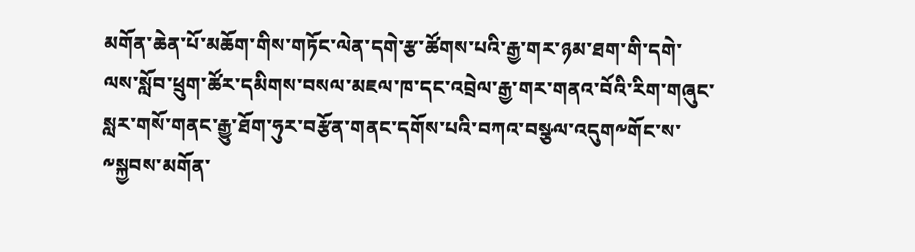མགོན་ཆེན་པོ་མཆོག་གིས་གཏོང་ལེན་དགེ་རྩ་ཚོགས་པའི་རྒྱ་གར་ཉམ་ཐག་གི་དགེ་ལས་སློབ་ཕྲུག་ཚོར་དམིགས་བསལ་མཇལ་ཁ་དང་འབྲེལ་རྒྱ་གར་གནའ་བོའི་རིག་གཞུང་སླར་གསོ་གནང་རྒྱུ་ཐོག་ཧུར་བརྩོན་གནང་དགོས་པའི་བཀའ་བསྩལ་འདུག༸གོང་ས་༸སྐྱབས་མགོན་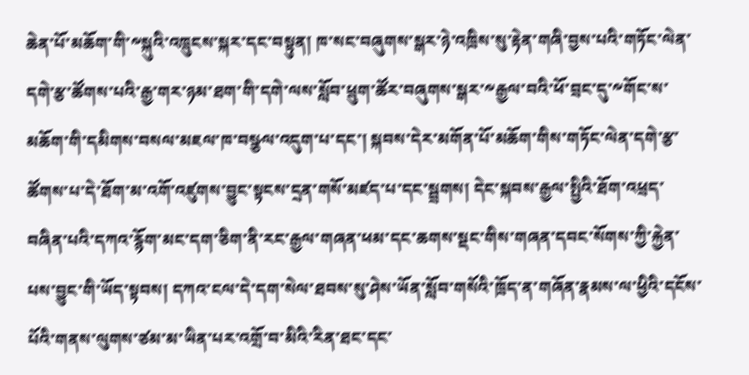ཆེན་པོ་མཆོག་གི་༸སྐུའི་འཁྲུངས་སྐར་དང་བསྟུན། ཁ་སང་བཞུགས་སྒར་ཉེ་འཁྲིས་སུ་རྟེན་གཞི་བྱས་པའི་གཏོང་ལེན་དགེ་རྩ་ཚོགས་པའི་རྒྱ་གར་ཉམ་ཐག་གི་དགེ་ལས་སློབ་ཕྲུག་ཚོར་བཞུགས་སྒར་༸རྒྱལ་བའི་ཕོ་བྲང་དུ་༸གོང་ས་མཆོག་གི་དམིགས་བསལ་མཇལ་ཁ་བསྩལ་འདུག་པ་དང་། སྐབས་དེར་མགོན་པོ་མཆོག་གིས་གཏོང་ལེན་དགེ་རྩ་ཚོགས་པ་དེ་ཐོག་མ་འགོ་འཛུགས་བྱུང་སྟངས་དྲན་གསོ་མཛད་པ་དང་སྦྲགས། དེང་སྐབས་རྒྱལ་སྤྱིའི་ཐོག་འཕྲད་བཞིན་པའི་དཀའ་རྙོག་མང་དག་ཅིག་ནི་རང་རྒྱལ་གཞན་ཕམ་དང་ཆགས་སྡང་གིས་གཞན་དབང་སོགས་ཀྱི་རྐྱེན་པས་བྱུང་གི་ཡོད་སྟབས། དཀའ་ངལ་དེ་དག་སེལ་ཐབས་སུ་ཤེས་ཡོན་སློབ་གསོའི་ཁྲོད་ན་གཞོན་རྣམས་ལ་ཕྱིའི་དངོས་པོའི་གནས་ལུགས་ཙམ་མ་ཡིན་པར་འགྲོ་བ་མིའི་རིན་ཐང་དང་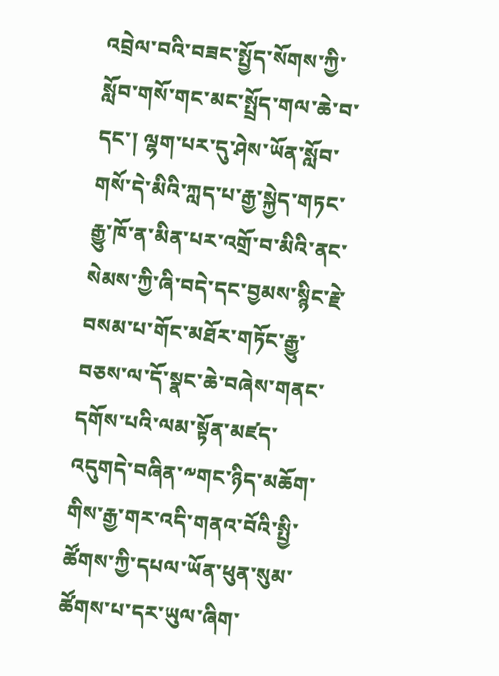འབྲེལ་བའི་བཟང་སྤྱོད་སོགས་ཀྱི་སློབ་གསོ་གང་མང་སྤྲོད་གལ་ཆེ་བ་དང་། ལྷག་པར་དུ་ཤེས་ཡོན་སློབ་གསོ་དེ་མིའི་ཀླད་པ་རྒྱ་སྐྱེད་གཏང་རྒྱུ་ཁོ་ན་མིན་པར་འགྲོ་བ་མིའི་ནང་སེམས་ཀྱི་ཞི་བདེ་དང་བྱམས་སྙིང་རྗེ་བསམ་པ་གོང་མཐོར་གཏོང་རྒྱུ་བཅས་ལ་དོ་སྣང་ཆེ་བཞེས་གནང་དགོས་པའི་ལམ་སྟོན་མཛད་འདུགདེ་བཞིན་༸གང་ཉིད་མཆོག་གིས་རྒྱ་གར་འདི་གནའ་བོའི་སྤྱི་ཚོགས་ཀྱི་དཔལ་ཡོན་ཕུན་སུམ་ཚོགས་པ་དར་ཡུལ་ཞིག་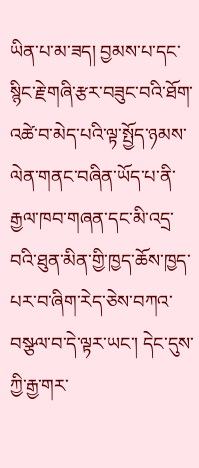ཡིན་པ་མ་ཟད། བྱམས་པ་དང་སྙིང་རྗེ་གཞི་རྩར་བཟུང་བའི་ཐོག་འཚེ་བ་མེད་པའི་ལྟ་སྤྱོད་ཉམས་ལེན་གནང་བཞིན་ཡོད་པ་ནི་རྒྱལ་ཁབ་གཞན་དང་མི་འདྲ་བའི་ཐུན་མིན་གྱི་ཁྱད་ཆོས་ཁྱད་པར་བ་ཞིག་རེད་ཅེས་བཀའ་བསྩལ་བ་དེ་ལྟར་ཡང་། དེང་དུས་ཀྱི་རྒྱ་གར་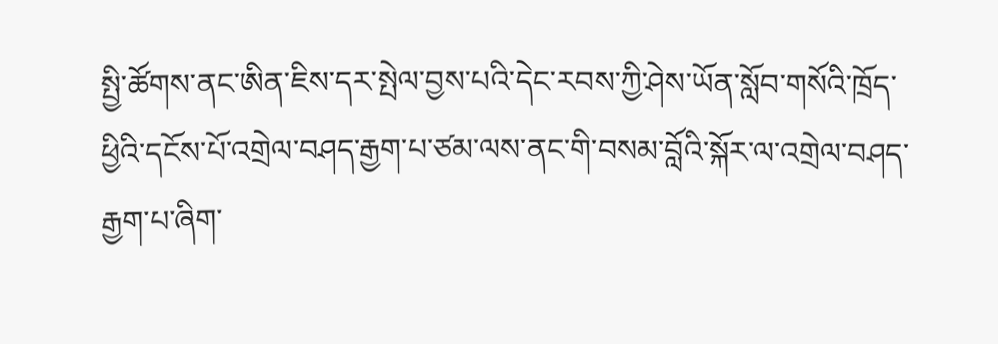སྤྱི་ཚོགས་ནང་ཨིན་ཇིས་དར་སྤེལ་བྱས་པའི་དེང་རབས་ཀྱི་ཤེས་ཡོན་སློབ་གསོའི་ཁྲོད་ཕྱིའི་དངོས་པོ་འགྲེལ་བཤད་རྒྱག་པ་ཙམ་ལས་ནང་གི་བསམ་བློའི་སྐོར་ལ་འགྲེལ་བཤད་རྒྱག་པ་ཞིག་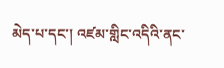མེད་པ་དང་། འཛམ་གླིང་འདིའི་ནང་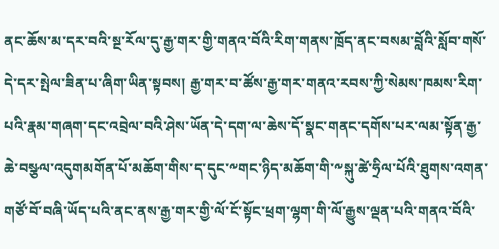ནང་ཆོས་མ་དར་བའི་སྔ་རོལ་དུ་རྒྱ་གར་གྱི་གནའ་བོའི་རིག་གནས་ཁྲོད་ནང་བསམ་བློའི་སློབ་གསོ་དེ་དར་སྤེལ་ཟིན་པ་ཞིག་ཡིན་སྟབས། རྒྱ་གར་བ་ཚོས་རྒྱ་གར་གནའ་རབས་ཀྱི་སེམས་ཁམས་རིག་པའི་རྣམ་གཞག་དང་འབྲེལ་བའི་ཤེས་ཡོན་དེ་དག་ལ་ཆེས་དོ་སྣང་གནང་དགོས་པར་ལམ་སྟོན་རྒྱ་ཆེ་བསྩལ་འདུགམགོན་པོ་མཆོག་གིས་ད་དུང་༸གང་ཉིད་མཆོག་གི་༸སྐུ་ཚེ་ཧྲིལ་པོའི་ཐུགས་འགན་གཙོ་བོ་བཞི་ཡོད་པའི་ནང་ནས་རྒྱ་གར་གྱི་ལོ་ངོ་སྟོང་ཕྲག་ལྷག་གི་ལོ་རྒྱུས་ལྡན་པའི་གནའ་བོའི་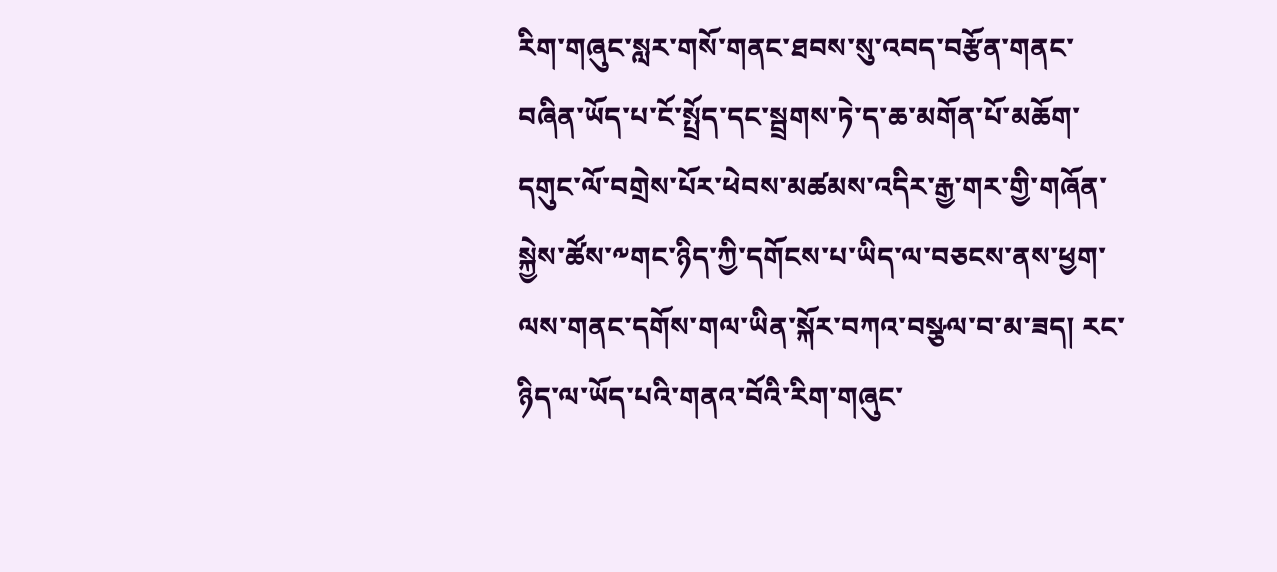རིག་གཞུང་སླར་གསོ་གནང་ཐབས་སུ་འབད་བརྩོན་གནང་བཞིན་ཡོད་པ་ངོ་སྤྲོད་དང་སྦྲགས་ཏེ་ད་ཆ་མགོན་པོ་མཆོག་དགུང་ལོ་བགྲེས་པོར་ཕེབས་མཚམས་འདིར་རྒྱ་གར་གྱི་གཞོན་སྐྱེས་ཚོས་༸གང་ཉིད་ཀྱི་དགོངས་པ་ཡིད་ལ་བཅངས་ནས་ཕྱག་ལས་གནང་དགོས་གལ་ཡིན་སྐོར་བཀའ་བསྩལ་བ་མ་ཟད། རང་ཉིད་ལ་ཡོད་པའི་གནའ་བོའི་རིག་གཞུང་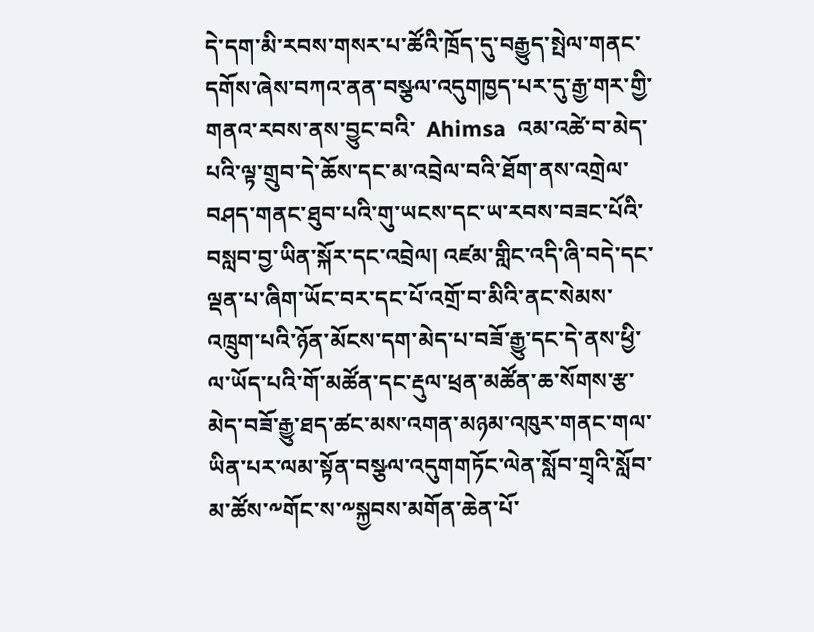དེ་དག་མི་རབས་གསར་པ་ཚོའི་ཁྲོད་དུ་བརྒྱུད་སྤེལ་གནང་དགོས་ཞེས་བཀའ་ནན་བསྩལ་འདུགཁྱད་པར་དུ་རྒྱ་གར་གྱི་གནའ་རབས་ནས་བྱུང་བའི་  Ahimsa  འམ་འཚེ་བ་མེད་པའི་ལྟ་གྲུབ་དེ་ཆོས་དང་མ་འབྲེལ་བའི་ཐོག་ནས་འགྲེལ་བཤད་གནང་ཐུབ་པའི་གུ་ཡངས་དང་ཡ་རབས་བཟང་པོའི་བསླབ་བྱ་ཡིན་སྐོར་དང་འབྲེལ། འཛམ་གླིང་འདི་ཞི་བདེ་དང་ལྡན་པ་ཞིག་ཡོང་བར་དང་པོ་འགྲོ་བ་མིའི་ནང་སེམས་འཁྲུག་པའི་ཉོན་མོངས་དག་མེད་པ་བཟོ་རྒྱུ་དང་དེ་ནས་ཕྱི་ལ་ཡོད་པའི་གོ་མཚོན་དང་རྡུལ་ཕྲན་མཚོན་ཆ་སོགས་རྩ་མེད་བཟོ་རྒྱུ་ཐད་ཚང་མས་འགན་མཉམ་འཁུར་གནང་གལ་ཡིན་པར་ལམ་སྟོན་བསྩལ་འདུགགཏོང་ལེན་སློབ་གྲྭའི་སློབ་མ་ཚོས་༸གོང་ས་༸སྐྱབས་མགོན་ཆེན་པོ་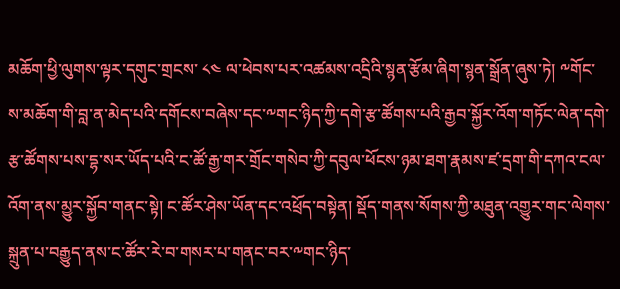མཆོག་ཕྱི་ལུགས་ལྟར་དགུང་གྲངས་ ༨༤ ལ་ཕེབས་པར་འཚམས་འདྲིའི་སྙན་རྩོམ་ཞིག་སྙན་སྒྲོན་ཞུས་ཏེ། ༸གོང་ས་མཆོག་གི་བླ་ན་མེད་པའི་དགོངས་བཞེས་དང་༸གང་ཉིད་ཀྱི་དགེ་རྩ་ཚོགས་པའི་རྒྱབ་སྐྱོར་འོག་གཏོང་ལེན་དགེ་རྩ་ཚོགས་པས་དྷ་སར་ཡོད་པའི་ང་ཚོ་རྒྱ་གར་གྲོང་གསེབ་ཀྱི་དབུལ་ཕོངས་ཉམ་ཐག་རྣམས་ཛ་དྲག་གི་དཀའ་ངལ་འོག་ནས་མྱུར་སྐྱོབ་གནང་སྟེ། ང་ཚོར་ཤེས་ཡོན་དང་འཕྲོད་བསྟེན། སྡོད་གནས་སོགས་ཀྱི་མཐུན་འགྱུར་གང་ལེགས་སྐྲུན་པ་བརྒྱུད་ནས་ང་ཚོར་རེ་བ་གསར་པ་གནང་བར་༸གང་ཉིད་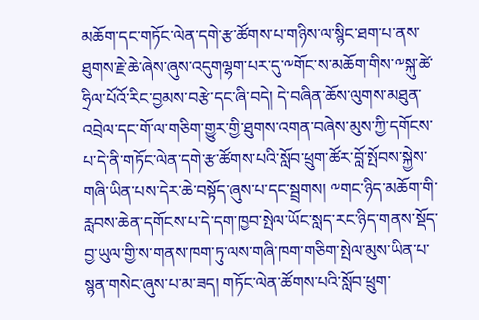མཆོག་དང་གཏོང་ལེན་དགེ་རྩ་ཚོགས་པ་གཉིས་ལ་སྙིང་ཐག་པ་ནས་ཐུགས་རྗེ་ཆེ་ཞེས་ཞུས་འདུགལྷག་པར་དུ་༸གོང་ས་མཆོག་གིས་༸སྐུ་ཚེ་ཧྲིལ་པོའོ་རིང་བྱམས་བརྩེ་དང་ཞི་བདེ། དེ་བཞིན་ཆོས་ལུགས་མཐུན་འབྲེལ་དང་གོ་ལ་གཅིག་གྱུར་གྱི་ཐུགས་འགན་བཞེས་མུས་ཀྱི་དགོངས་པ་དེ་ནི་གཏོང་ལེན་དགེ་རྩ་ཚོགས་པའི་སློབ་ཕྲུག་ཚོར་བློ་སྤོབས་སྐྱེས་གཞི་ཡིན་པས་དེར་ཆེ་བསྟོད་ཞུས་པ་དང་སྦྲགས། ༸གང་ཉིད་མཆོག་གི་རླབས་ཆེན་དགོངས་པ་དེ་དག་ཁྱབ་སྤེལ་ཡོང་སླད་རང་ཉིད་གནས་སྡོད་བྱ་ཡུལ་གྱི་ས་གནས་ཁག་ཏུ་ལས་གཞི་ཁག་གཅིག་སྤེལ་མུས་ཡིན་པ་སྙན་གསེང་ཞུས་པ་མ་ཟད། གཏོང་ལེན་ཚོགས་པའི་སློབ་ཕྲུག་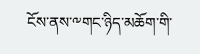ངོས་ནས་༸གང་ཉིད་མཆོག་གི་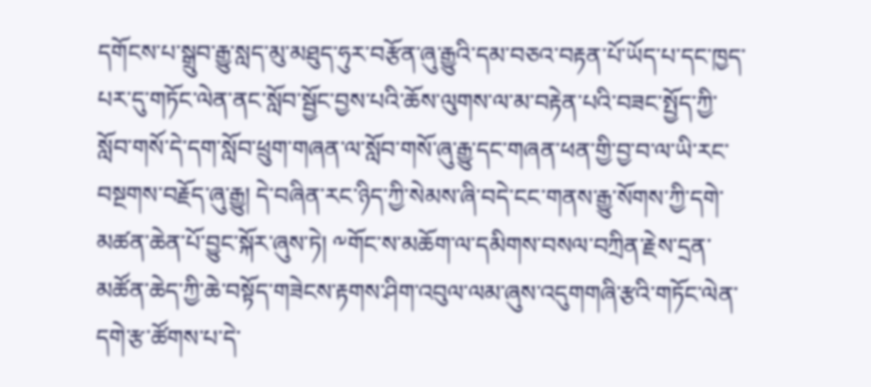དགོངས་པ་སྒྲུབ་རྒྱུ་སླད་མུ་མཐུད་ཧུར་བརྩོན་ཞུ་རྒྱུའི་དམ་བཅའ་བརྟན་པོ་ཡོད་པ་དང་ཁྱད་པར་དུ་གཏོང་ལེན་ནང་སློབ་སྦྱོང་བྱས་པའི་ཆོས་ལུགས་ལ་མ་བརྟེན་པའི་བཟང་སྤྱོད་ཀྱི་སློབ་གསོ་དེ་དག་སློབ་ཕྲུག་གཞན་ལ་སློབ་གསོ་ཞུ་རྒྱུ་དང་གཞན་ཕན་གྱི་བྱ་བ་ལ་ཡི་རང་བསྔགས་བརྗོད་ཞུ་རྒྱུ། དེ་བཞིན་རང་ཉིད་ཀྱི་སེམས་ཞི་བདེ་ངང་གནས་རྒྱུ་སོགས་ཀྱི་དགེ་མཚན་ཆེན་པོ་བྱུང་སྐོར་ཞུས་ཏེ། ༸གོང་ས་མཆོག་ལ་དམིགས་བསལ་བཀྲིན་རྗེས་དྲན་མཚོན་ཆེད་ཀྱི་ཆེ་བསྟོད་གཟེངས་རྟགས་ཤིག་འབུལ་ལམ་ཞུས་འདུགགཞི་རྩའི་གཏོང་ལེན་དགེ་རྩ་ཚོགས་པ་དེ་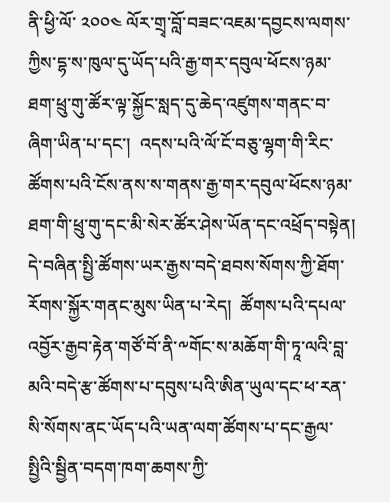ནི་ཕྱི་ལོ་ ༢༠༠༤ ལོར་གྲྭ་བློ་བཟང་འཇམ་དབྱངས་ལགས་ཀྱིས་དྷ་ས་ཁུལ་དུ་ཡོད་པའི་རྒྱ་གར་དབུལ་ཕོངས་ཉམ་ཐག་ཕྲུ་གུ་ཚོར་ལྟ་སྐྱོང་སླད་དུ་ཆེད་འཛུགས་གནང་བ་ཞིག་ཡིན་པ་དང་།  འདས་པའི་ལོ་ངོ་བཅུ་ལྷག་གི་རིང་ཚོགས་པའི་ངོས་ནས་ས་གནས་རྒྱ་གར་དབུལ་ཕོངས་ཉམ་ཐག་གི་ཕྲུ་གུ་དང་མི་སེར་ཚོར་ཤེས་ཡོན་དང་འཕྲོད་བསྟེན། དེ་བཞིན་སྤྱི་ཚོགས་ཡར་རྒྱས་བདེ་ཐབས་སོགས་ཀྱི་ཐོག་རོགས་སྐྱོར་གནང་མུས་ཡིན་པ་རེད།  ཚོགས་པའི་དཔལ་འབྱོར་རྒྱབ་རྟེན་གཙོ་བོ་ནི་༸གོང་ས་མཆོག་གི་ཏཱ་ལའི་བླ་མའི་བདེ་རྩ་ཚོགས་པ་དབུས་པའི་ཨིན་ཡུལ་དང་ཕ་རན་སི་སོགས་ནང་ཡོད་པའི་ཡན་ལག་ཚོགས་པ་དང་རྒྱལ་སྤྱིའི་སྦྱིན་བདག་ཁག་ཆགས་ཀྱི་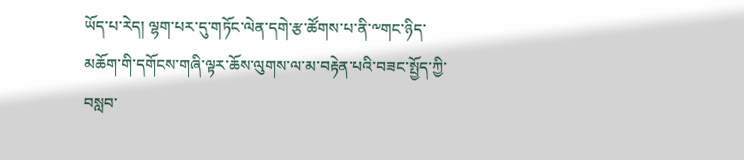ཡོད་པ་རེད། ལྷག་པར་དུ་གཏོང་ལེན་དགེ་རྩ་ཚོགས་པ་ནི་༸གང་ཉིད་མཆོག་གི་དགོངས་གཞི་ལྟར་ཆོས་ལུགས་ལ་མ་བརྟེན་པའི་བཟང་སྤྱོད་ཀྱི་བསླབ་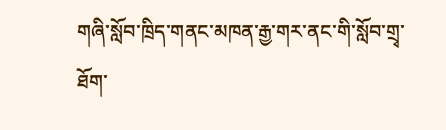གཞི་སློབ་ཁྲིད་གནང་མཁན་རྒྱ་གར་ནང་གི་སློབ་གྲྭ་ཐོག་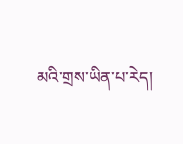མའི་གྲས་ཡིན་པ་རེད།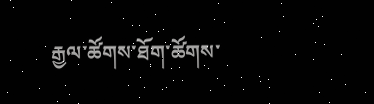རྒྱལ་ཚོགས་ཐོག་ཚོགས་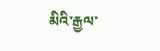མིའི་རྒྱལ་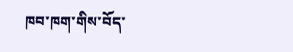ཁབ་ཁག་གིས་བོད་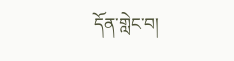དོན་གླེང་བ།